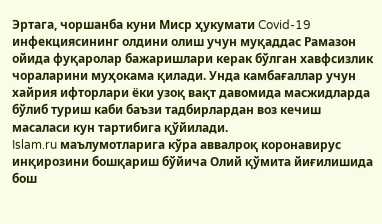Эртага, чоршанба куни Миср ҳукумати Covid-19 инфекциясининг олдини олиш учун муқаддас Рамазон ойида фуқаролар бажаришлари керак бўлган хавфсизлик чораларини муҳокама қилади. Унда камбағаллар учун хайрия ифторлари ёки узоқ вақт давомида масжидларда бўлиб туриш каби баъзи тадбирлардан воз кечиш масаласи кун тартибига қўйилади.
Islam.ru маълумотларига кўра аввалроқ коронавирус инқирозини бошқариш бўйича Олий қўмита йиғилишида бош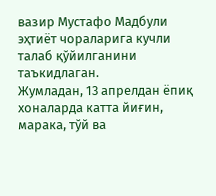вазир Мустафо Мадбули эҳтиёт чораларига кучли талаб қўйилганини таъкидлаган.
Жумладан, 13 апрелдан ёпиқ хоналарда катта йиғин, марака, тўй ва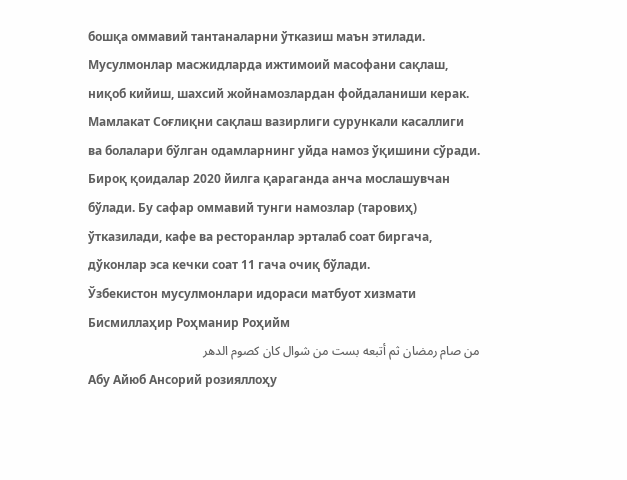бошқа оммавий тантаналарни ўтказиш маън этилади. Мусулмонлар масжидларда ижтимоий масофани сақлаш, ниқоб кийиш, шахсий жойнамозлардан фойдаланиши керак.
Мамлакат Соғлиқни сақлаш вазирлиги сурункали касаллиги ва болалари бўлган одамларнинг уйда намоз ўқишини сўради.
Бироқ қоидалар 2020 йилга қараганда анча мослашувчан бўлади. Бу сафар оммавий тунги намозлар (таровиҳ) ўтказилади, кафе ва ресторанлар эрталаб соат биргача, дўконлар эса кечки соат 11 гача очиқ бўлади.
Ўзбекистон мусулмонлари идораси матбуот хизмати
Бисмиллаҳир Роҳманир Роҳийм
من صام رمضان ثم أتبعه بست من شوال كان كصوم الدهر
Абу Айюб Ансорий розияллоҳу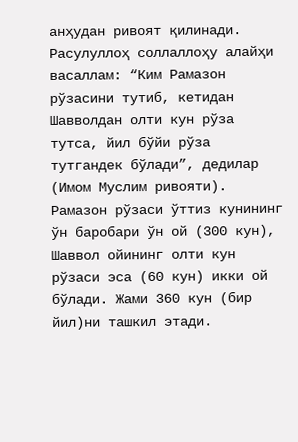анҳудан ривоят қилинади. Расулуллоҳ соллаллоҳу алайҳи васаллам: “Ким Рамазон рўзасини тутиб, кетидан Шавволдан олти кун рўза тутса, йил бўйи рўза тутгандек бўлади”, дедилар (Имом Муслим ривояти).
Рамазон рўзаси ўттиз кунининг ўн баробари ўн ой (300 кун), Шаввол ойининг олти кун рўзаси эса (60 кун) икки ой бўлади. Жами 360 кун (бир йил)ни ташкил этади.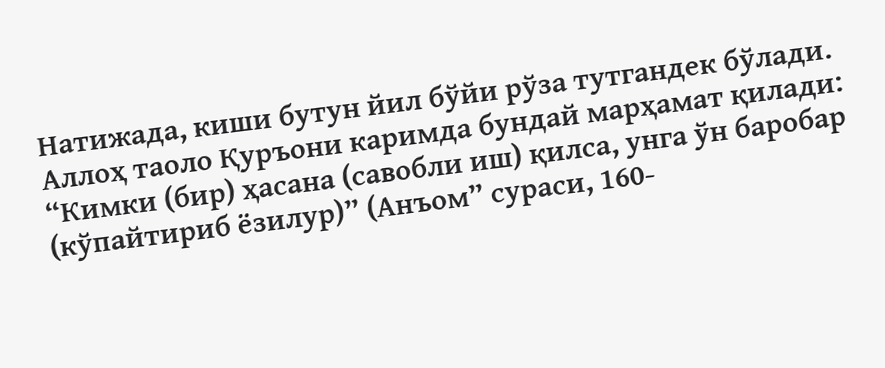Натижада, киши бутун йил бўйи рўза тутгандек бўлади. Аллоҳ таоло Қуръони каримда бундай марҳамат қилади: “Кимки (бир) ҳасана (савобли иш) қилса, унга ўн баробар (кўпайтириб ёзилур)” (Анъом” сураси, 160-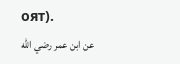оят).
عن ابن عمر رضي الله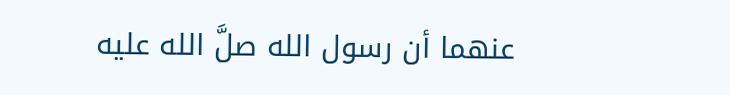عنهما أن رسول الله صلَّ الله عليه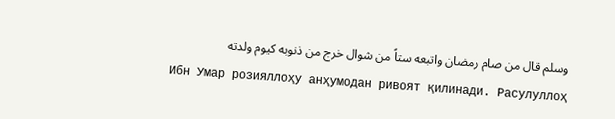وسلم قال من صام رمضان واتبعه ستاً من شوال خرج من ذنوبه كيوم ولدته
Ибн Умар розияллоҳу анҳумодан ривоят қилинади. Расулуллоҳ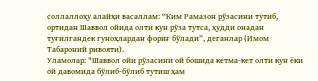соллаллоҳу алайҳи васаллам: “Ким Рамазон рўзасини тутиб, ортидан Шаввол ойида олти кун рўза тутса, ҳудди онадан туғилгандек гуноҳлардан фориғ бўлади”, деганлар (Имом Табароний ривояти).
Уламолар: "Шаввол ойи рўзасини ой бошида кетма-кет олти кун ёки ой давомида бўлиб-бўлиб тутиш ҳам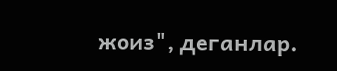жоиз", деганлар.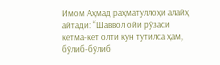Имом Аҳмад раҳматуллоҳи алайҳ айтади: “Шаввол ойи рўзаси кетма-кет олти кун тутилса ҳам, бўлиб-бўлиб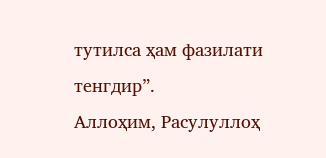тутилса ҳам фазилати тенгдир”.
Аллоҳим, Расулуллоҳ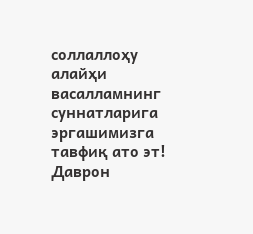соллаллоҳу алайҳи васалламнинг суннатларига эргашимизга тавфиқ ато эт!
Даврон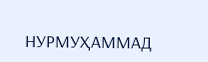НУРМУҲАММАД